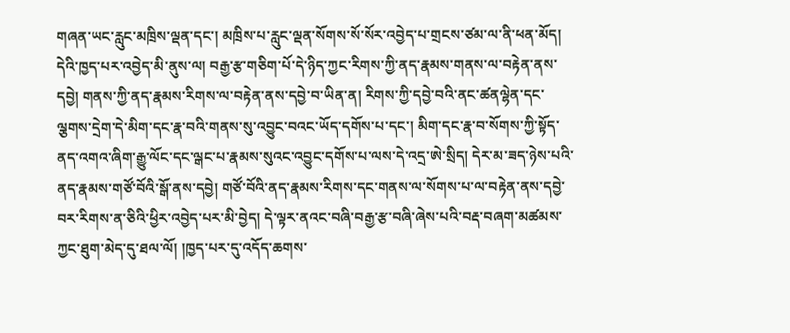གཞན་ཡང་རླུང་མཁྲིས་ལྡན་དང་། མཁྲིས་པ་རླུང་ལྡན་སོགས་སོ་སོར་འབྱེད་པ་གྲངས་ཙམ་ལ་ནི་ཕན་མོད། དེའི་ཁྱད་པར་འབྱེད་མི་ནུས་ལ། བརྒྱ་རྩ་གཅིག་པོ་དེ་ཉིད་ཀྱང་རིགས་ཀྱི་ནད་རྣམས་གནས་ལ་བརྟེན་ནས་དབྱེ། གནས་ཀྱི་ནད་རྣམས་རིགས་ལ་བརྟེན་ནས་དབྱེ་བ་ཡིན་ན། རིགས་ཀྱི་དབྱེ་བའི་ནང་ཚནལྷེན་དང་ལྕགས་དྲེག་དེ་མིག་དང་རྣ་བའི་གནས་སུ་འབྱུང་བའང་ཡོད་དགོས་པ་དང་། མིག་དང་རྣ་བ་སོགས་ཀྱི་སྟོད་ནད་འགའ་ཞིག་རྒྱུ་ལོང་དང་ལྒང་པ་རྣམས་སུའང་འབྱུང་དགོས་པ་ལས་དེ་འདྲ་ཨེ་སྲིད། དེར་མ་ཟད་ཉེས་པའི་ནད་རྣམས་གཙོ་བོའི་སྒོ་ནས་དབྱེ། གཙོ་བོའི་ནད་རྣམས་རིགས་དང་གནས་ལ་སོགས་པ་ལ་བརྟེན་ནས་དབྱེ་བར་རིགས་ན་ཅིའི་ཕྱིར་འབྱེད་པར་མི་བྱེད། དེ་ལྟར་ནའང་བཞི་བརྒྱ་རྩ་བཞི་ཞེས་པའི་བརྡ་བཞག་མཚམས་ཀྱང་ཐུག་མེད་དུ་ཐལ་ལོ། །ཁྱད་པར་དུ་འདོད་ཆགས་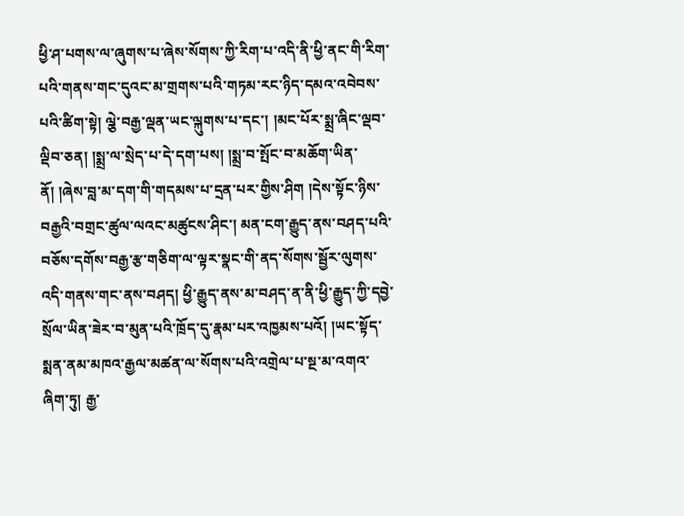ཕྱི་ཤ་པགས་ལ་ཞུགས་པ་ཞེས་སོགས་ཀྱི་རིག་པ་འདི་ནི་ཕྱི་ནང་གི་རིག་པའི་གནས་གང་དུའང་མ་གྲགས་པའི་གཏམ་རང་ཉིད་དམའ་འབེབས་པའི་ཚིག་སྟེ། ལྕེ་བརྒྱ་ལྡན་ཡང་ལྐུགས་པ་དང་། །མང་པོར་སྨྲ་ཞིང་ལྡབ་ལྡིབ་ཅན། །སྨྲ་ལ་སྲེད་པ་དེ་དག་པས། །སྨྲ་བ་སྤོང་བ་མཆོག་ཡིན་ནོ། །ཞེས་བླ་མ་དག་གི་གདམས་པ་དྲན་པར་གྱིས་ཤིག །དེས་སྟོང་ཉིས་བརྒྱའི་བགྲང་ཚུལ་ལའང་མཚུངས་ཤིང་། མན་ངག་རྒྱུད་ནས་བཤད་པའི་བཅོས་དགོས་བརྒྱ་རྩ་གཅིག་ལ་ལྟར་སྣང་གི་ནད་སོགས་སྦྱོར་ལུགས་འདི་གནས་གང་ནས་བཤད། ཕྱི་རྒྱུད་ནས་མ་བཤད་ན་ནི་ཕྱི་རྒྱུད་ཀྱི་དབྱེ་སྲོལ་ཡིན་ཟེར་བ་མུན་པའི་ཁྲོད་དུ་རྣམ་པར་འཁྱམས་པའོ། །ཡང་སྟོད་སྨན་ནམ་མཁའ་རྒྱལ་མཚན་ལ་སོགས་པའི་འགྲེལ་པ་སྔ་མ་འགའ་ཞིག་ཏུ། རྒྱ་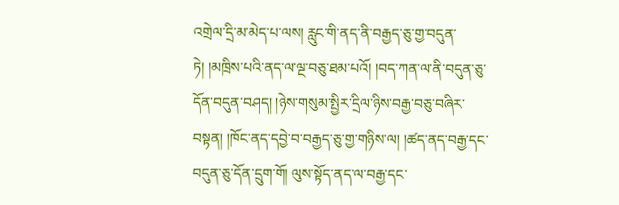འགྲེལ་དྲི་མ་མེད་པ་ལས། རླུང་གི་ནད་ནི་བརྒྱད་ཅུ་གྱ་བདུན་ཏེ། །མཁྲིས་པའི་ནད་ལ་ལྔ་བཅུ་ཐམ་པའོ། །བད་ཀན་ལ་ནི་བདུན་ཅུ་དོན་བདུན་བཤད། །ཉེས་གསུམ་སྤྱིར་དྲིལ་ཉིས་བརྒྱ་བཅུ་བཞིར་བསྟན། །ཁོང་ནད་དབྱེ་བ་བརྒྱད་ཅུ་གྱ་གཉིས་ལ། །ཚད་ནད་བརྒྱ་དང་བདུན་ཅུ་དོན་དྲུག་གོ། ལུས་སྟོད་ནད་ལ་བརྒྱ་དང་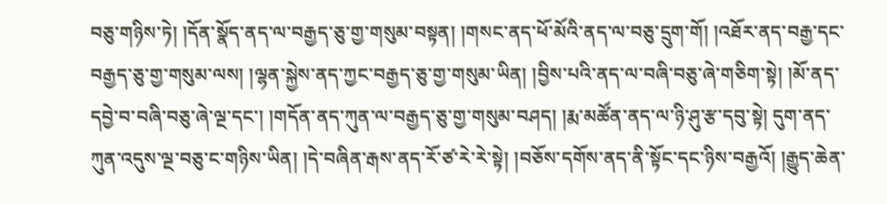བཅུ་གཉིས་ཏེ། །དོན་སྣོད་ནད་ལ་བརྒྱད་ཅུ་གྱ་གསུམ་བསྟན། །གསང་ནད་ཕོ་མོའི་ནད་ལ་བཅུ་དྲུག་གོ། །འཐོར་ནད་བརྒྱ་དང་བརྒྱད་ཅུ་གྱ་གསུམ་ལས། །ལྷན་སྐྱེས་ནད་ཀྱང་བརྒྱད་ཅུ་གྱ་གསུམ་ཡིན། །བྱིས་པའི་ནད་ལ་བཞི་བཅུ་ཞེ་གཅིག་སྟེ། །མོ་ནད་དབྱེ་བ་བཞི་བཅུ་ཞེ་ལྔ་དང་། །གདོན་ནད་ཀུན་ལ་བརྒྱད་ཅུ་གྱ་གསུམ་བཤད། །རྨ་མཚོན་ནད་ལ་ཉི་ཤུ་རྩ་དབུ་སྟེ། དུག་ནད་ཀུན་འདུས་ལྔ་བཅུ་ང་གཉིས་ཡིན། །དེ་བཞིན་རྒས་ནད་རོ་ཙ་རེ་རེ་སྟེ། །བཅོས་དགོས་ནད་ནི་སྟོང་དང་ཉིས་བརྒྱའོ། །རྒྱུད་ཆེན་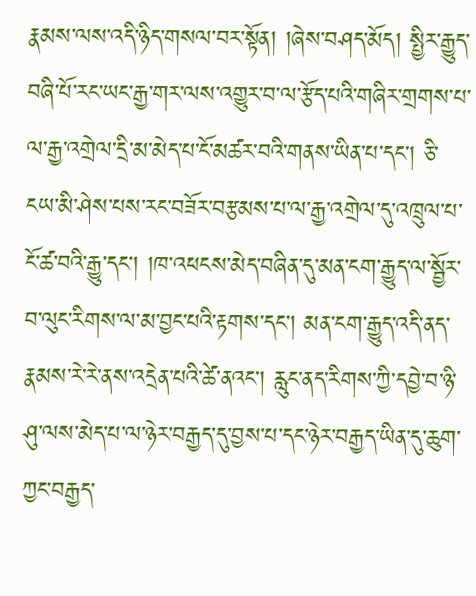རྣམས་ལས་འདི་ཉིད་གསལ་བར་སྟོན། །ཞེས་བཤད་མོད། སྤྱིར་རྒྱུད་བཞི་པོ་རང་ཡང་རྒྱ་གར་ལས་འགྱུར་བ་ལ་རྩོད་པའི་གཞིར་གྲགས་པ་ལ་རྒྱ་འགྲེལ་དྲི་མ་མེད་པ་ངོ་མཚར་བའི་གནས་ཡིན་པ་དང་། ཅི་ངཡ་མི་ཤེས་པས་རང་བཟོར་བརྩམས་པ་ལ་རྒྱ་འགྲེལ་དུ་འཁྲུལ་པ་ངོ་ཚ་བའི་རྒྱུ་དང་། །ཁ་འཕངས་མེད་བཞིན་དུ་མན་ངག་རྒྱུད་ལ་སྦྱོར་བ་ལུང་རིགས་ལ་མ་བྱང་པའི་རྟགས་དང་། མན་ངག་རྒྱུད་འདི་ནད་རྣམས་རེ་རེ་ནས་འདྲེན་པའི་ཚེ་ནའང་། རླུང་ནད་རིགས་ཀྱི་དབྱེ་བ་ཉི་ཤུ་ལས་མེད་པ་ལ་ཉེར་བརྒྱད་དུ་བྱས་པ་དང་ཉེར་བརྒྱད་ཡིན་དུ་ཆུག་ཀྱང་བརྒྱད་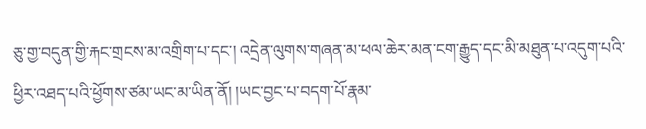ཅུ་གྱ་བདུན་གྱི་རྐང་གྲངས་མ་འགྲིག་པ་དང་། འདྲེན་ལུགས་གཞན་མ་ཕལ་ཆེར་མན་ངག་རྒྱུད་དང་མི་མཐུན་པ་འདུག་པའི་ཕྱིར་འཐད་པའི་ཕྱོགས་ཙམ་ཡང་མ་ཡིན་ནོ། །ཡང་བྱང་པ་བདག་པོ་རྣམ་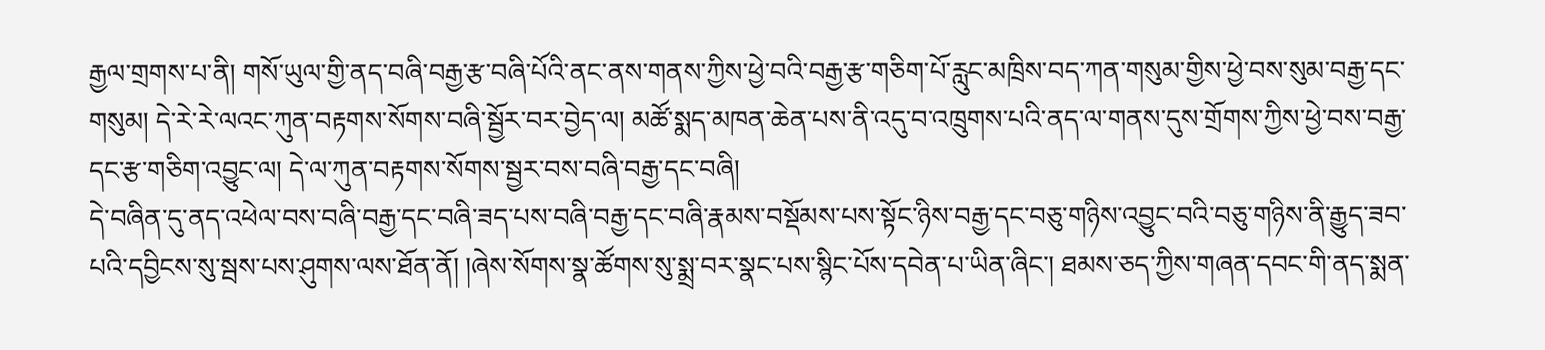རྒྱལ་གྲགས་པ་ནི། གསོ་ཡུལ་གྱི་ནད་བཞི་བརྒྱ་རྩ་བཞི་པོའི་ནང་ནས་གནས་ཀྱིས་ཕྱེ་བའི་བརྒྱ་རྩ་གཅིག་པོ་རླུང་མཁྲིས་བད་ཀན་གསུམ་གྱིས་ཕྱེ་བས་སུམ་བརྒྱ་དང་གསུམ། དེ་རེ་རེ་ལའང་ཀུན་བརྟགས་སོགས་བཞི་སྦྱོར་བར་བྱེད་ལ། མཚོ་སྨད་མཁན་ཆེན་པས་ནི་འདུ་བ་འཁྲུགས་པའི་ནད་ལ་གནས་དུས་གྲོགས་ཀྱིས་ཕྱེ་བས་བརྒྱ་དང་རྩ་གཅིག་འབྱུང་ལ། དེ་ལ་ཀུན་བརྟགས་སོགས་སྦྱར་བས་བཞི་བརྒྱ་དང་བཞི།
དེ་བཞིན་དུ་ནད་འཕེལ་བས་བཞི་བརྒྱ་དང་བཞི་ཟད་པས་བཞི་བརྒྱ་དང་བཞི་རྣམས་བསྡོམས་པས་སྟོང་ཉིས་བརྒྱ་དང་བཅུ་གཉིས་འབྱུང་བའི་བཅུ་གཉིས་ནི་རྒྱུད་ཟབ་པའི་དབྱིངས་སུ་སྦས་པས་ཤུགས་ལས་ཐོན་ནོ། །ཞེས་སོགས་སྣ་ཚོགས་སུ་སྨྲ་བར་སྣང་པས་སྙིང་པོས་དབེན་པ་ཡིན་ཞིང་། ཐམས་ཅད་ཀྱིས་གཞན་དབང་གི་ནད་སྨན་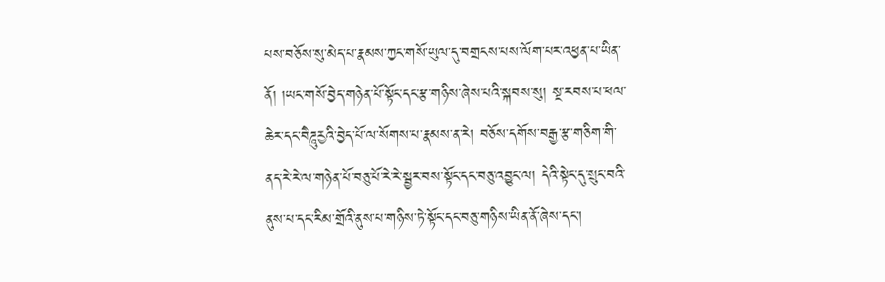པས་བཅོས་སུ་མེད་པ་རྣམས་ཀྱང་གསོ་ཡུལ་དུ་བགྲངས་པས་ལོག་པར་འཕྱན་པ་ཡིན་ནོ། །ཡང་གསོ་བྱེད་གཉེན་པོ་སྟོང་དང་རྩ་གཉིས་ཞེས་པའི་སྐབས་སུ། སྔ་རབས་པ་ཕལ་ཆེར་དང་བཻཌཱུརྱའི་བྱེད་པོ་ལ་སོགས་པ་རྣམས་ན་རེ། བཅོས་དགོས་བརྒྱ་རྩ་གཅིག་གི་ནད་རེ་རེ་ལ་གཉེན་པོ་བཅུ་པོ་རེ་རེ་སྦྱར་བས་སྟོང་དང་བཅུ་འབྱུང་ལ། དེའི་སྟེང་དུ་སྲུང་བའི་ནུས་པ་དང་རིམ་གྲོའི་ནུས་པ་གཉིས་ཏེ་སྟོང་དང་བཅུ་གཉིས་ཡིན་ནོ་ཞེས་དང་།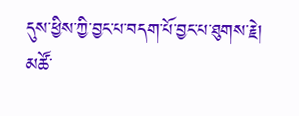དུས་ཕྱིས་ཀྱི་བྱང་པ་བདག་པོ་བྱང་པ་ཐུགས་རྗེ། མཚོ་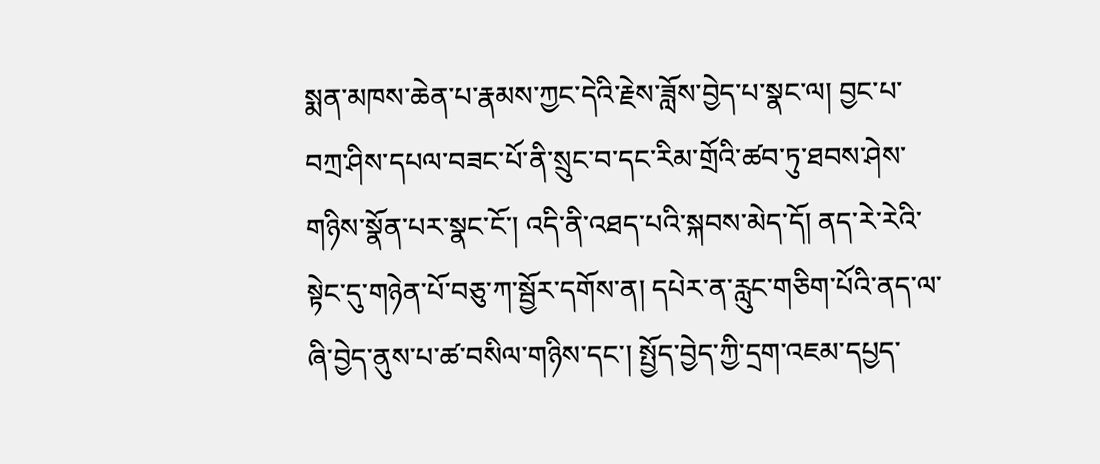སྨན་མཁས་ཆེན་པ་རྣམས་ཀྱང་དེའི་རྗེས་ཟློས་བྱེད་པ་སྣང་ལ། བྱང་པ་བཀྲ་ཤིས་དཔལ་བཟང་པོ་ནི་སྲུང་བ་དང་རིམ་གྲོའི་ཚབ་ཏུ་ཐབས་ཤེས་གཉིས་སྣོན་པར་སྣང་ངོ་། འདི་ནི་འཐད་པའི་སྐབས་མེད་དོ། ནད་རེ་རེའི་སྟེང་དུ་གཉེན་པོ་བཅུ་ཀ་སྦྱོར་དགོས་ན། དཔེར་ན་རླུང་གཅིག་པོའི་ནད་ལ་ཞི་བྱེད་ནུས་པ་ཚ་བསིལ་གཉིས་དང་། སྤྱོད་བྱེད་ཀྱི་དྲག་འཇམ་དཔྱད་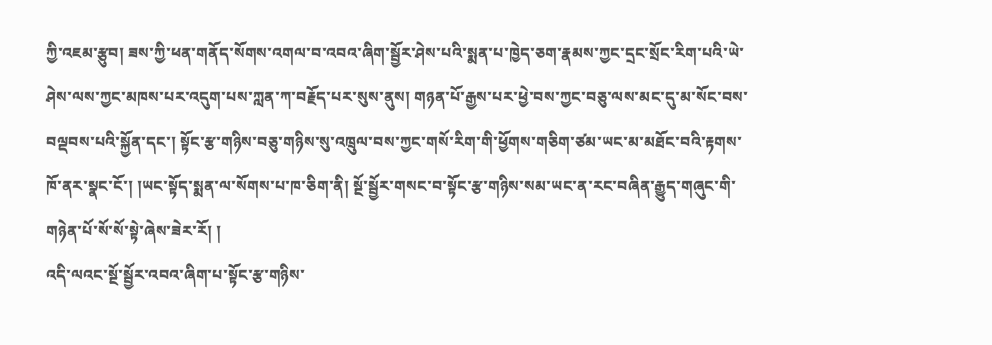ཀྱི་འཇམ་རྩུབ། ཟས་ཀྱི་ཕན་གནོད་སོགས་འགལ་བ་འབའ་ཞིག་སྦྱོར་ཤེས་པའི་སྨན་པ་ཁྱེད་ཅག་རྣམས་ཀྱང་དྲང་སྲོང་རིག་པའི་ཡེ་ཤེས་ལས་ཀྱང་མཁས་པར་འདུག་པས་ཀླན་ཀ་བརྗོད་པར་སུས་ནུས། གཉན་པོ་རྒྱས་པར་ཕྱེ་བས་ཀྱང་བཅུ་ལས་མང་དུ་མ་སོང་བས་བལྡབས་པའི་སྐྱོན་དང་། སྟོང་རྩ་གཉིས་བཅུ་གཉིས་སུ་འཁྲུལ་བས་ཀྱང་གསོ་རིག་གི་ཕྱོགས་གཅིག་ཙམ་ཡང་མ་མཐོང་བའི་རྟགས་ཁོ་ནར་སྣང་ངོ་། །ཡང་སྟོད་སྨན་ལ་སོགས་པ་ཁ་ཅིག་ནི། སྔོ་སྦྱོར་གསང་བ་སྟོང་རྩ་གཉིས་སམ་ཡང་ན་རང་བཞིན་རྒྱུད་གཞུང་གི་གཉེན་པོ་སོ་སོ་སྟེ་ཞེས་ཟེར་རོ། །
འདི་ལའང་སྔོ་སྦྱོར་འབའ་ཞིག་པ་སྟོང་རྩ་གཉིས་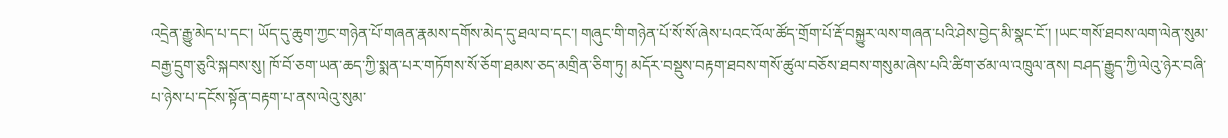འདྲེན་རྒྱུ་མེད་པ་དང་། ཡོད་དུ་ཆུག་ཀྱང་གཉེན་པོ་གཞན་རྣམས་དགོས་མེད་དུ་ཐལ་བ་དང་། གཞུང་གི་གཉེན་པོ་སོ་སོ་ཞེས་པའང་འོལ་ཚོད་གྲོག་པོ་རྡོ་བསྐྱུར་ལས་གཞན་པའི་ཤེས་བྱེད་མི་སྣང་ངོ་། །ཡང་གསོ་ཐབས་ལག་ལེན་སུམ་བརྒྱ་དྲུག་ཅུའི་སྐབས་སུ། ཁོ་བོ་ཅག་ཡན་ཆད་ཀྱི་སྨན་པར་གཏོགས་སོ་ཅོག་ཐམས་ཅད་མགྲིན་ཅིག་ཏུ། མདོར་བསྡུས་བརྟག་ཐབས་གསོ་ཚུལ་བཅོས་ཐབས་གསུམ་ཞེས་པའི་ཚིག་ཙམ་ལ་འཁྲུལ་ནས། བཤད་རྒྱུད་ཀྱི་ལེའུ་ཉེར་བཞི་པ་ཉེས་པ་དངོས་སྟོན་བརྟག་པ་ནས་ལེའུ་སུམ་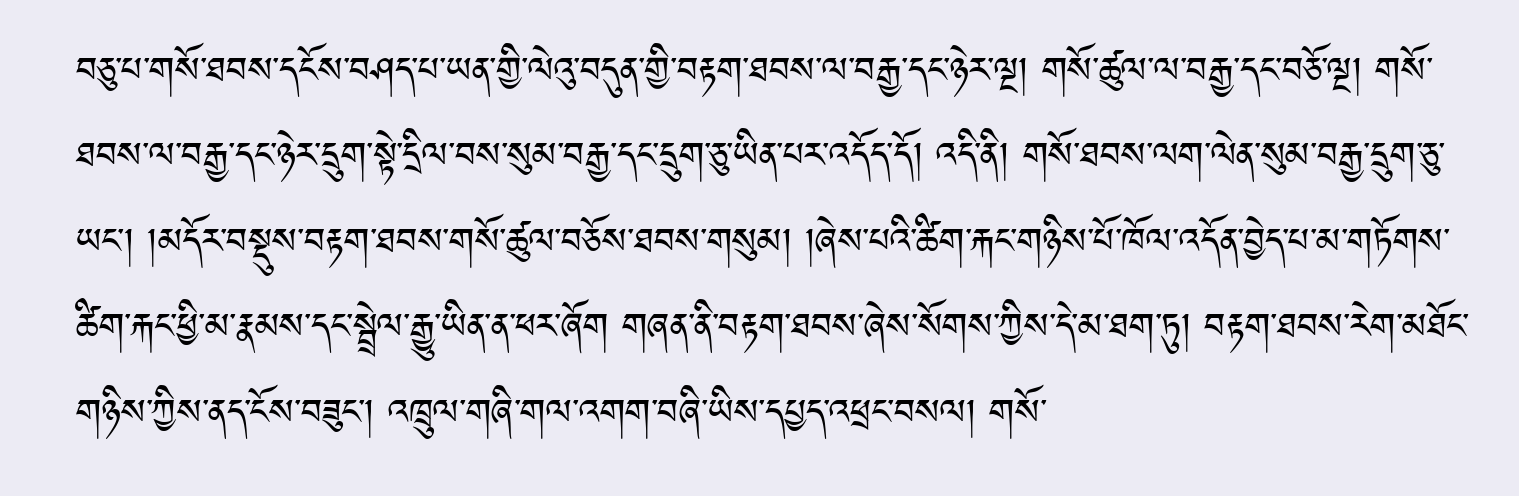བཅུ་པ་གསོ་ཐབས་དངོས་བཤད་པ་ཡན་གྱི་ལེའུ་བདུན་གྱི་བརྟག་ཐབས་ལ་བརྒྱ་དང་ཉེར་ལྔ། གསོ་ཚུལ་ལ་བརྒྱ་དང་བཅོ་ལྔ། གསོ་ཐབས་ལ་བརྒྱ་དང་ཉེར་དྲུག་སྟེ་དྲིལ་བས་སུམ་བརྒྱ་དང་དྲུག་ཅུ་ཡིན་པར་འདོད་དོ། འདི་ནི། གསོ་ཐབས་ལག་ལེན་སུམ་བརྒྱ་དྲུག་ཅུ་ཡང་། །མདོར་བསྡུས་བརྟག་ཐབས་གསོ་ཚུལ་བཅོས་ཐབས་གསུམ། །ཞེས་པའི་ཚིག་རྐང་གཉིས་པོ་ཁོལ་འདོན་བྱེད་པ་མ་གཏོགས་ཚིག་རྐང་ཕྱི་མ་རྣམས་དང་སྦྲེལ་རྒྱུ་ཡིན་ན་ཕར་ཞོག གཞན་ནི་བརྟག་ཐབས་ཞེས་སོགས་ཀྱིས་དེ་མ་ཐག་ཏུ། བརྟག་ཐབས་རེག་མཐོང་གཉིས་ཀྱིས་ནད་ངོས་བཟུང་། འཁྲུལ་གཞི་གལ་འགག་བཞི་ཡིས་དཔྱད་འཕྲང་བསལ། གསོ་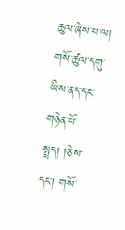ཆུལ་ཞེས་པ་ལ། གསོ་ཚུལ་དགུ་ཡིས་ནད་དང་གཉེན་པོ་སྤྲད། །ཅེས་དང་། གསོ་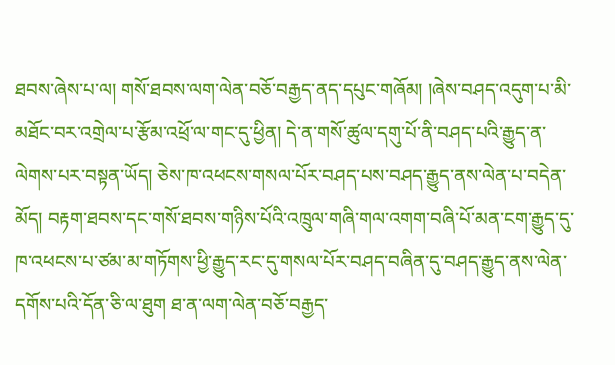ཐབས་ཞེས་པ་ལ། གསོ་ཐབས་ལག་ལེན་བཅོ་བརྒྱད་ནད་དཔུང་གཞོམ། །ཞེས་བཤད་འདུག་པ་མི་མཐོང་བར་འགྲེལ་པ་རྩོམ་འཕྲོ་ལ་གང་དུ་ཕྱིན། དེ་ན་གསོ་ཚུལ་དགུ་པོ་ནི་བཤད་པའི་རྒྱུད་ན་ལེགས་པར་བསྟན་ཡོད། ཅེས་ཁ་འཕངས་གསལ་པོར་བཤད་པས་བཤད་རྒྱུད་ནས་ལེན་པ་བདེན་མོད། བརྟག་ཐབས་དང་གསོ་ཐབས་གཉིས་པོའི་འཁྲུལ་གཞི་གལ་འགག་བཞི་པོ་མན་ངག་རྒྱུད་དུ་ཁ་འཕངས་པ་ཙམ་མ་གཏོགས་ཕྱི་རྒྱུད་རང་དུ་གསལ་པོར་བཤད་བཞིན་དུ་བཤད་རྒྱུད་ནས་ལེན་དགོས་པའི་དོན་ཅི་ལ་ཐུག ཐ་ན་ལག་ལེན་བཅོ་བརྒྱད་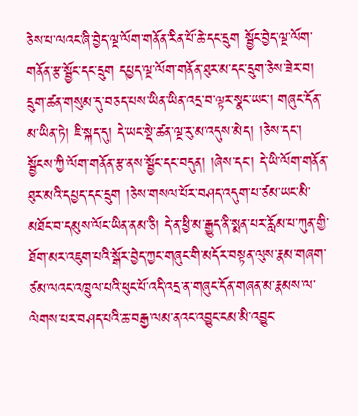ཅེས་པ་ལའང་ཞི་བྱེད་ལྔ་ལོག་གནོན་རིན་པོ་ཆེ་དང་དྲུག སྦྱོང་བྱེད་ལྔ་ལོག་གནོན་རྩ་སྦྱོང་དང་དྲུག དཔྱད་ལྔ་ལོག་གནོན་ཐུར་མ་དང་དྲུག་ཅེས་ཟེར་བ། དྲུག་ཚན་གསུམ་དུ་བཅད་པས་ཡིན་ཡིན་འདྲ་བ་ལྟར་སྣང་ཡང་། གཞུང་དོན་མ་ཡིན་ཏེ། ཇི་སྐད་དུ། དེ་ཡང་སྡེ་ཚན་ལྔ་རུ་མ་འདུས་མེད། །ཅེས་དང་། སྦྱོངས་ཀྱི་ལོག་གནོན་རྩ་ནས་སྦྱོང་དང་བདུན། །ཞེས་དང་། དེ་ཡི་ལོག་གནོན་ཐུར་མའི་དཔྱད་དང་དྲུག །ཅེས་གསལ་པོར་བཤད་འདུག་པ་ཙམ་ཡང་མི་མཐོང་བ་དམུས་ལོང་ཡིན་ནམ་ཅི། དེ་ན་ཕྱི་མ་རྒྱུད་ནི་སྨན་པར་རློམ་པ་ཀུན་གྱི་ཐོག་མར་འཇུག་པའི་སྒོར་བྱེད་ཀྱང་གཞུང་གི་མདོར་བསྟན་ལུས་རྣམ་གཞག་ཙམ་ལའང་འཁྲུལ་པའི་ཕུང་པོ་འདི་འདྲ་ན་གཞུང་དོན་གཞན་མ་རྣམས་ལ་ལེགས་པར་བཤད་པའི་ཆ་བརྒྱ་ལམ་ནའང་འབྱུང་ངམ་མི་འབྱུང་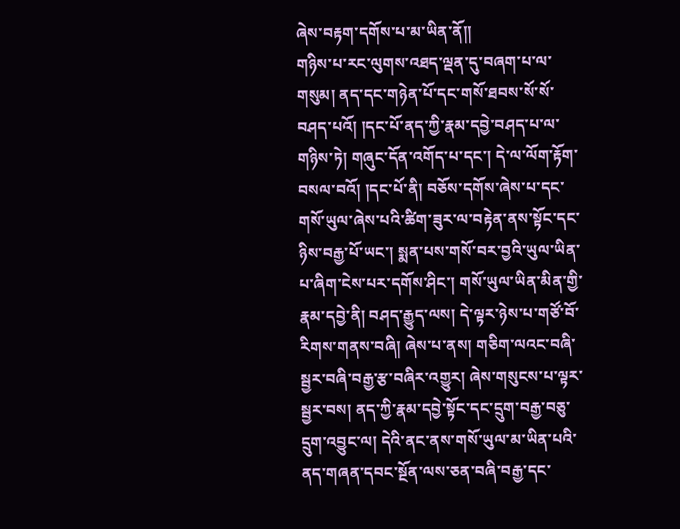ཞེས་བརྟག་དགོས་པ་མ་ཡིན་ནོ།།
གཉིས་པ་རང་ལུགས་འཐད་ལྡན་དུ་བཞག་པ་ལ་གསུམ། ནད་དང་གཉེན་པོ་དང་གསོ་ཐབས་སོ་སོ་བཤད་པའོ། །དང་པོ་ནད་ཀྱི་རྣམ་དབྱེ་བཤད་པ་ལ་གཉིས་ཏེ། གཞུང་དོན་འགོད་པ་དང་། དེ་ལ་ལོག་རྟོག་བསལ་བའོ། །དང་པོ་ནི། བཅོས་དགོས་ཞེས་པ་དང་གསོ་ཡུལ་ཞེས་པའི་ཚིག་ཟུར་ལ་བརྟེན་ནས་སྟོང་དང་ཉིས་བརྒྱ་པོ་ཡང་། སྨན་པས་གསོ་བར་བྱའི་ཡུལ་ཡིན་པ་ཞིག་ངེས་པར་དགོས་ཤིང་། གསོ་ཡུལ་ཡིན་མིན་གྱི་རྣམ་དབྱེ་ནི། བཤད་རྒྱུད་ལས། དེ་ལྟར་ཉེས་པ་གཙོ་བོ་རིགས་གནས་བཞི། ཞེས་པ་ནས། གཅིག་ལའང་བཞི་སྦྱར་བཞི་བརྒྱ་རྩ་བཞིར་འགྱུར། ཞེས་གསུངས་པ་ལྟར་སྦྱར་བས། ནད་ཀྱི་རྣམ་དབྱེ་སྟོང་དང་དྲུག་བརྒྱ་བཅུ་དྲུག་འབྱུང་ལ། དེའི་ནང་ནས་གསོ་ཡུལ་མ་ཡིན་པའི་ནད་གཞན་དབང་སྔོན་ལས་ཅན་བཞི་བརྒྱ་དང་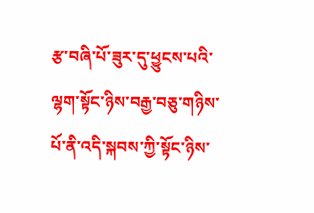རྩ་བཞི་པོ་ཟུར་དུ་ཕྱུངས་པའི་ལྷག་སྟོང་ཉིས་བརྒྱ་བཅུ་གཉིས་པོ་ནི་འདི་སྐབས་ཀྱི་སྟོང་ཉིས་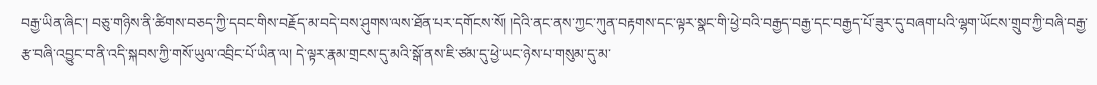བརྒྱ་ཡིན་ཞིང་། བཅུ་གཉིས་ནི་ཚིགས་བཅད་ཀྱི་དབང་གིས་བརྗོད་མ་བདེ་བས་ཤུགས་ལས་ཐོན་པར་དགོངས་སོ། །དེའི་ནང་ནས་ཀྱང་ཀུན་བརྟགས་དང་ལྟར་སྣང་གི་ཕྱེ་བའི་བརྒྱད་བརྒྱ་དང་བརྒྱད་པོ་ཟུར་དུ་བཞག་པའི་ལྷག་ཡོངས་གྲུབ་ཀྱི་བཞི་བརྒྱ་རྩ་བཞི་འབྱུང་བ་ནི་འདི་སྐབས་ཀྱི་གསོ་ཡུལ་འབྲིང་པོ་ཡིན་ལ། དེ་ལྟར་རྣམ་གྲངས་དུ་མའི་སྒོ་ནས་ཇི་ཙམ་དུ་ཕྱེ་ཡང་ཉེས་པ་གསུམ་དུ་མ་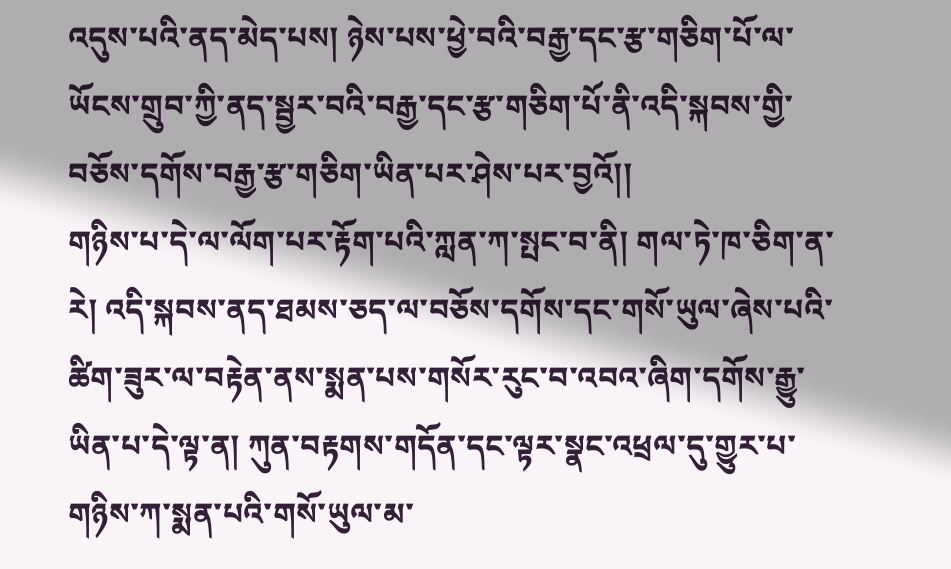འདུས་པའི་ནད་མེད་པས། ཉེས་པས་ཕྱེ་བའི་བརྒྱ་དང་རྩ་གཅིག་པོ་ལ་ཡོངས་གྲུབ་ཀྱི་ནད་སྦྱར་བའི་བརྒྱ་དང་རྩ་གཅིག་པོ་ནི་འདི་སྐབས་གྱི་བཅོས་དགོས་བརྒྱ་རྩ་གཅིག་ཡིན་པར་ཤེས་པར་བྱའོ།།
གཉིས་པ་དེ་ལ་ལོག་པར་རྟོག་པའི་ཀླན་ཀ་སྤང་བ་ནི། གལ་ཏེ་ཁ་ཅིག་ན་རེ། འདི་སྐབས་ནད་ཐམས་ཅད་ལ་བཅོས་དགོས་དང་གསོ་ཡུལ་ཞེས་པའི་ཚིག་ཟུར་ལ་བརྟེན་ནས་སྨན་པས་གསོར་རུང་བ་འབའ་ཞིག་དགོས་རྒྱུ་ཡིན་པ་དེ་ལྟ་ན། ཀུན་བརྟགས་གདོན་དང་ལྟར་སྣང་འཕྲལ་དུ་གྱུར་པ་གཉིས་ཀ་སྨན་པའི་གསོ་ཡུལ་མ་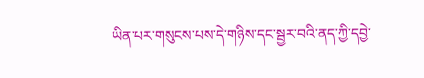ཡིན་པར་གསུངས་པས་དེ་གཉིས་དང་སྦྱར་བའི་ནད་ཀྱི་དབྱེ་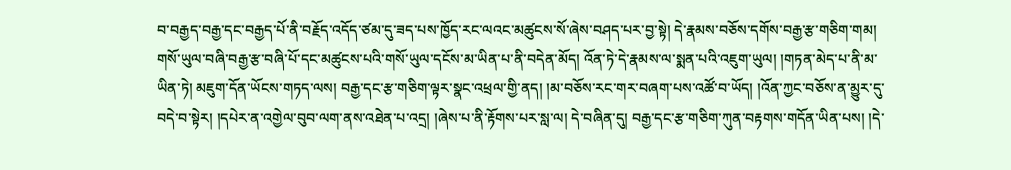བ་བརྒྱད་བརྒྱ་དང་བརྒྱད་པོ་ནི་བརྗོད་འདོད་ཙམ་དུ་ཟད་པས་ཁྱོད་རང་ལའང་མཚུངས་སོ་ཞེས་བཤད་པར་བྱ་སྟེ། དེ་རྣམས་བཅོས་དགོས་བརྒྱ་རྩ་གཅིག་གམ། གསོ་ཡུལ་བཞི་བརྒྱ་རྩ་བཞི་པོ་དང་མཚུངས་པའི་གསོ་ཡུལ་དངོས་མ་ཡིན་པ་ནི་བདེན་མོད། འོན་ཏེ་དེ་རྣམས་ལ་སྨན་པའི་འཇུག་ཡུལ། །གཏན་མེད་པ་ནི་མ་ཡིན་ཏེ། མཇུག་དོན་ཡོངས་གཏད་ལས། བརྒྱ་དང་རྩ་གཅིག་ལྟར་སྣང་འཕྲལ་གྱི་ནད། །མ་བཅོས་རང་གར་བཞག་པས་འཚོ་བ་ཡོད། །འོན་ཀྱང་བཅོས་ན་མྱུར་དུ་བདེ་བ་སྟེར། །དཔེར་ན་འགྱེལ་བུབ་ལག་ནས་འཐེན་པ་འདྲ། །ཞེས་པ་ནི་རྟོགས་པར་སླ་ལ། དེ་བཞིན་དུ། བརྒྱ་དང་རྩ་གཅིག་ཀུན་བརྟགས་གདོན་ཡིན་པས། །དེ་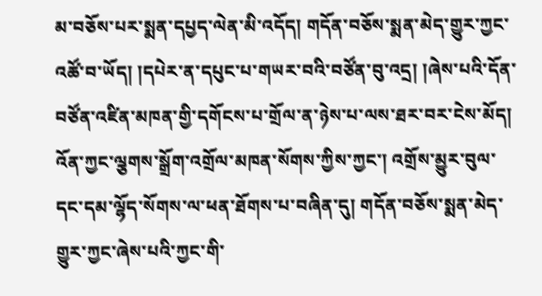མ་བཅོས་པར་སྨན་དཔྱད་ལེན་མི་འདོད། གདོན་བཅོས་སྨན་མེད་གྱུར་ཀྱང་འཚོ་བ་ཡོད། །དཔེར་ན་དཔུང་པ་གཡར་བའི་བཙོན་བུ་འདྲ། །ཞེས་པའི་དོན་བཙོན་འཛིན་མཁན་གྱི་དགོངས་པ་གྲོལ་ན་ཉེས་པ་ལས་ཐར་བར་ངེས་མོད། འོན་ཀྱང་ལྕགས་སྒྲོག་འགྲོལ་མཁན་སོགས་ཀྱིས་ཀྱང་། འགྲོས་མྱུར་བུལ་དང་དམ་ལྷོད་སོགས་ལ་ཕན་ཐོགས་པ་བཞིན་དུ། གདོན་བཅོས་སྨན་མེད་གྱུར་ཀྱང་ཞེས་པའི་ཀྱང་གི་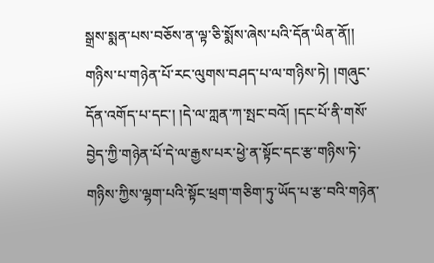སྒྲས་སྨན་པས་བཅོས་ན་ལྟ་ཅི་སྨོས་ཞེས་པའི་དོན་ཡིན་ནོ།།
གཉིས་པ་གཉེན་པོ་རང་ལུགས་བཤད་པ་ལ་གཉིས་ཏེ། །གཞུང་དོན་འགོད་པ་དང་། །དེ་ལ་ཀླན་ཀ་སྤང་བའོ། །དང་པོ་ནི་གསོ་བྱེད་ཀྱི་གཉེན་པོ་དེ་ལ་རྒྱས་པར་ཕྱེ་ན་སྟོང་དང་རྩ་གཉིས་ཏེ་གཉིས་ཀྱིས་ལྷག་པའི་སྟོང་ཕྲག་གཅིག་ཏུ་ཡོད་པ་རྩ་བའི་གཉེན་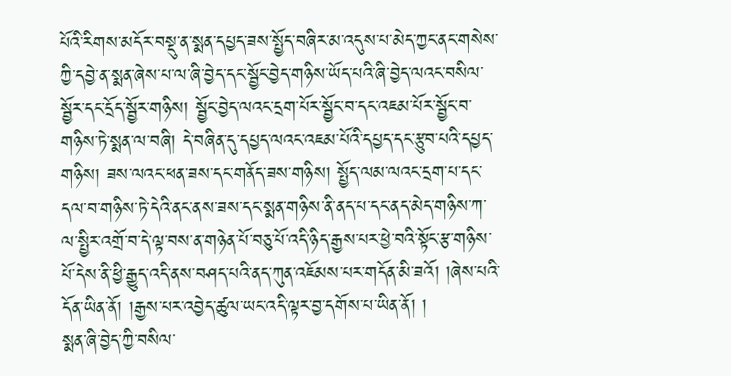པོའི་རིགས་མདོར་བསྡུ་ན་སྨན་དཔྱད་ཟས་སྤྱོད་བཞིར་མ་འདུས་པ་མེད་ཀྱང་ནང་གསེས་ཀྱི་དབྱེ་ན་སྨན་ཞེས་པ་ལ་ཞི་བྱེད་དང་སྦྱོང་བྱེད་གཉིས་ཡོད་པའི་ཞི་བྱེད་ལའང་བསིལ་སྦྱོར་དང་དྲོད་སྦྱོར་གཉིས། སྦྱོང་བྱེད་ལའང་དྲག་པོར་སྦྱོང་བ་དང་འཇམ་པོར་སྦྱོང་བ་གཉིས་ཏེ་སྨན་ལ་བཞི། དེ་བཞིན་དུ་དཔྱད་ལའང་འཇམ་པོའི་དཔྱད་དང་རྩུབ་པའི་དཔྱད་གཉིས། ཟས་ལའང་ཕན་ཟས་དང་གནོད་ཟས་གཉིས། སྤྱོད་ལམ་ལའང་དྲག་པ་དང་དལ་བ་གཉིས་ཏེ་དེའི་ནང་ནས་ཟས་དང་སྨན་གཉིས་ནི་ནད་པ་དང་ནད་མེད་གཉིས་ཀ་ལ་སྤྱིར་འགྲོ་བ་དེ་ལྟ་བས་ན་གཉེན་པོ་བཅུ་པོ་འདི་ཉིད་རྒྱས་པར་ཕྱེ་བའི་སྟོང་རྩ་གཉིས་པོ་དེས་ནི་ཕྱི་རྒྱུད་འདི་ནས་བཤད་པའི་ནད་ཀུན་འཇོམས་པར་གདོན་མི་ཟའོ། །ཞེས་པའི་དོན་ཡིན་ནོ། །རྒྱས་པར་འབྱེད་ཚུལ་ཡང་འདི་ལྟར་བྱ་དགོས་པ་ཡིན་ནོ། །
སྨན་ཞི་བྱེད་ཀྱི་བསིལ་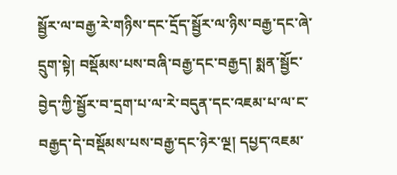སྦྱོར་ལ་བརྒྱ་རེ་གཉིས་དང་དྲོད་སྦྱོར་ལ་ཉིས་བརྒྱ་དང་ཞེ་དྲུག་སྟེ། བསྡོམས་པས་བཞི་བརྒྱ་དང་བརྒྱད། སྨན་སྦྱོང་བྱེད་ཀྱི་སྦྱོར་བ་དྲག་པ་ལ་རེ་བདུན་དང་འཇམ་པ་ལ་ང་བརྒྱད་དེ་བསྡོམས་པས་བརྒྱ་དང་ཉེར་ལྔ། དཔྱད་འཇམ་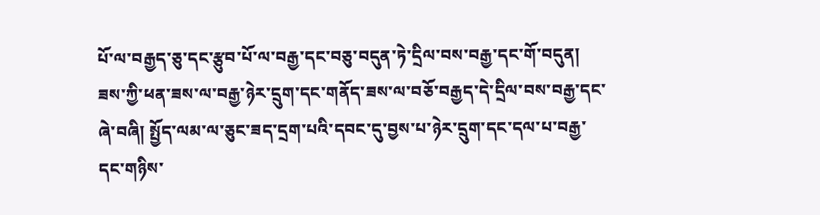པོ་ལ་བརྒྱད་ཅུ་དང་རྩུབ་པོ་ལ་བརྒྱ་དང་བཅུ་བདུན་ཏེ་དྲིལ་བས་བརྒྱ་དང་གོ་བདུན། ཟས་ཀྱི་ཕན་ཟས་ལ་བརྒྱ་ཉེར་དྲུག་དང་གནོད་ཟས་ལ་བཅོ་བརྒྱད་དེ་དྲིལ་བས་བརྒྱ་དང་ཞེ་བཞི། སྤྱོད་ལམ་ལ་ཅུང་ཟད་དྲག་པའི་དབང་དུ་བྱས་པ་ཉེར་དྲུག་དང་དལ་པ་བརྒྱ་དང་གཉིས་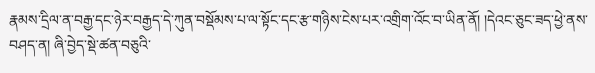རྣམས་དྲིལ་ན་བརྒྱ་དང་ཉེར་བརྒྱད་དེ་ཀུན་བསྡོམས་པ་ལ་སྟོང་དང་རྩ་གཉིས་ངེས་པར་འགྲིག་འོང་བ་ཡིན་ནོ། །དེའང་ཅུང་ཟད་ཕྱེ་ནས་བཤད་ན། ཞི་བྱེད་སྡེ་ཚན་བཅུའི་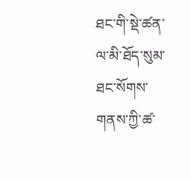ཐང་གི་སྡེ་ཚན་ལ་མི་ཐོད་སུམ་ཐང་སོགས་གནས་ཀྱི་ཚ་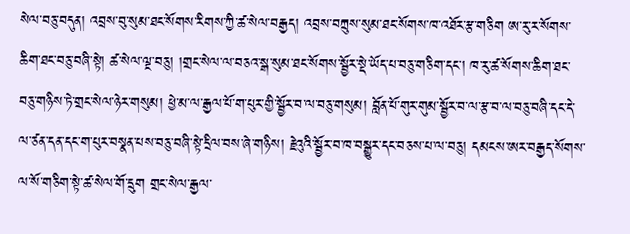སེལ་བཅུ་བདུན། འབྲས་བུ་སུམ་ཐང་སོགས་རིགས་ཀྱི་ཚ་སེལ་བརྒྱད། འབྲས་བཀྲུས་སུམ་ཐང་སོགས་ཁ་འཐོར་རྩ་གཅིག ཨ་རུ་ར་སོགས་ཆིག་ཐང་བཅུ་བཞི་སྟེ། ཚ་སེལ་ལྔ་བཅུ། །གྲང་སེལ་ལ་བཅའ་སྒ་སུམ་ཐང་སོགས་སྦྱོར་སྡེ་ཡོད་པ་བཅུ་གཅིག་དང་། ཁ་རུ་ཚ་སོགས་ཆིག་ཐང་བཅུ་གཉིས་ཏེ་གྲང་སེལ་ཉེར་གསུམ། ཕྱེ་མ་ལ་རྒྱལ་པོ་ག་པུར་གྱི་སྦྱོར་བ་ལ་བཅུ་གསུམ། བློན་པོ་གུར་གུམ་སྦྱོར་བ་ལ་རྩ་བ་ལ་བཅུ་བཞི་དང་དེ་ལ་ཙན་དན་དང་ག་པུར་བསྣན་པས་བཅུ་བཞི་སྟེ་དྲིལ་བས་ཞེ་གཉིས། རྗེའུའི་སྦྱོར་བ་ཁ་བསྒྱུར་དང་བཅས་པ་ལ་བཅུ། དམངས་ཨར་བརྒྱད་སོགས་ལ་སོ་གཅིག་སྟེ་ཚ་སེལ་གོ་དྲུག གྲང་སེལ་རྒྱལ་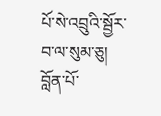པོ་སེ་འབྲུའི་སྦྱོར་བ་ལ་སུམ་ཅུ། བློན་པོ་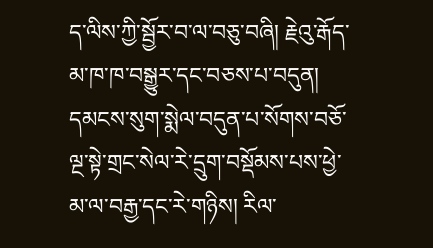ད་ལིས་ཀྱི་སྦྱོར་བ་ལ་བཅུ་བཞི། རྗེའུ་རྒོད་མ་ཁ་ཁ་བསྒྱུར་དང་བཅས་པ་བདུན། དམངས་སུག་སྨེལ་བདུན་པ་སོགས་བཅོ་ལྔ་སྟེ་གྲང་སེལ་རེ་དྲུག་བསྡོམས་པས་ཕྱེ་མ་ལ་བརྒྱ་དང་རེ་གཉིས། རིལ་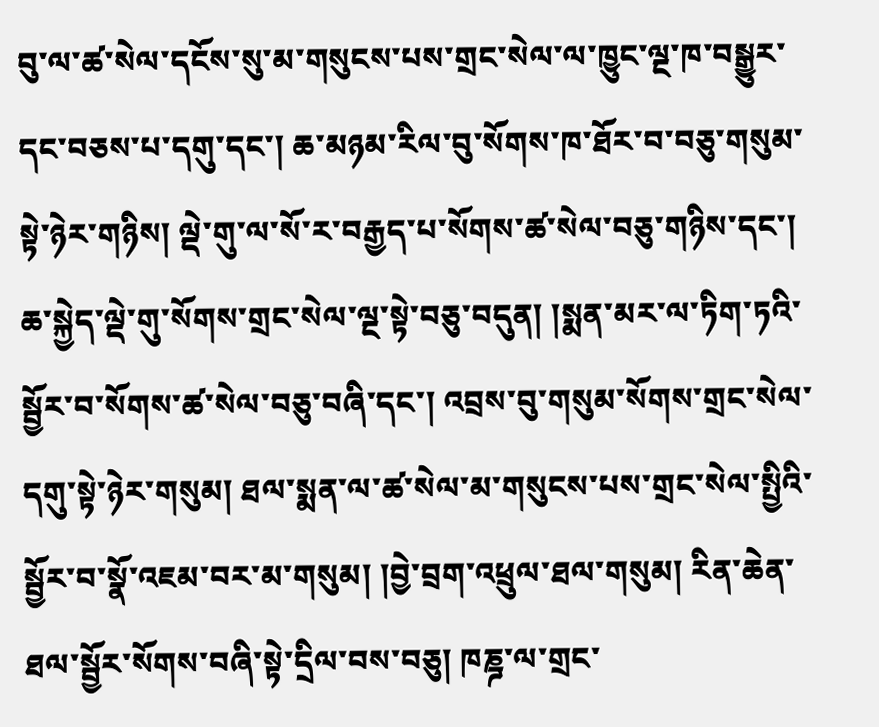བུ་ལ་ཚ་སེལ་དངོས་སུ་མ་གསུངས་པས་གྲང་སེལ་ལ་ཁྱུང་ལྔ་ཁ་བསྒྱུར་དང་བཅས་པ་དགུ་དང་། ཆ་མཉམ་རིལ་བུ་སོགས་ཁ་ཐོར་བ་བཅུ་གསུམ་སྟེ་ཉེར་གཉིས། ལྡེ་གུ་ལ་སོ་ར་བརྒྱད་པ་སོགས་ཚ་སེལ་བཅུ་གཉིས་དང་། ཆ་སྐྱེད་ལྡེ་གུ་སོགས་གྲང་སེལ་ལྔ་སྟེ་བཅུ་བདུན། །སྨན་མར་ལ་ཏིག་ཏའི་སྦྱོར་བ་སོགས་ཚ་སེལ་བཅུ་བཞི་དང་། འབྲས་བུ་གསུམ་སོགས་གྲང་སེལ་དགུ་སྟེ་ཉེར་གསུམ། ཐལ་སྨན་ལ་ཚ་སེལ་མ་གསུངས་པས་གྲང་སེལ་སྤྱིའི་སྦྱོར་བ་སྣོ་འཇམ་བར་མ་གསུམ། །བྱེ་བྲག་འཕྲུལ་ཐལ་གསུམ། རིན་ཆེན་ཐལ་སྦྱོར་སོགས་བཞི་སྟེ་དྲིལ་བས་བཅུ། ཁཎྜ་ལ་གྲང་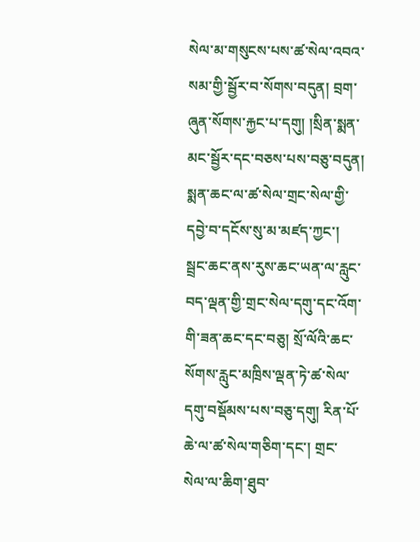སེལ་མ་གསུངས་པས་ཚ་སེལ་འབའ་སམ་གྱི་སྦྱོར་བ་སོགས་བདུན། བྲག་ཞུན་སོགས་རྐྱང་པ་དགུ། །སྲིན་སྨན་མང་སྦྱོར་དང་བཅས་པས་བཅུ་བདུན། སྨན་ཆང་ལ་ཚ་སེལ་གྲང་སེལ་གྱི་དབྱེ་བ་དངོས་སུ་མ་མཛད་ཀྱང་། སྦྲང་ཆང་ནས་རུས་ཆང་ཡན་ལ་རླུང་བད་ལྡན་གྱི་གྲང་སེལ་དགུ་དང་འོག་གི་ཟན་ཆང་དང་བཅུ། སྲོ་ལོའི་ཆང་སོགས་རླུང་མཁྲིས་ལྡན་ཏེ་ཚ་སེལ་དགུ་བསྡོམས་པས་བཅུ་དགུ། རིན་པོ་ཆེ་ལ་ཚ་སེལ་གཅིག་དང་། གྲང་སེལ་ལ་ཆིག་ཐུབ་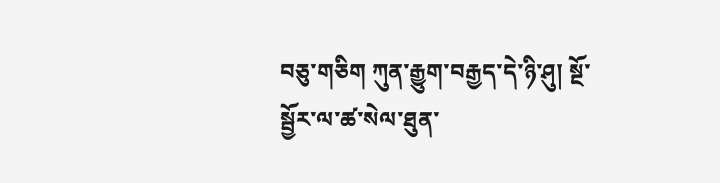བཅུ་གཅིག ཀུན་རྒྱུག་བརྒྱད་དེ་ཉི་ཤུ། སྔོ་སྦྱོར་ལ་ཚ་སེལ་ཐུན་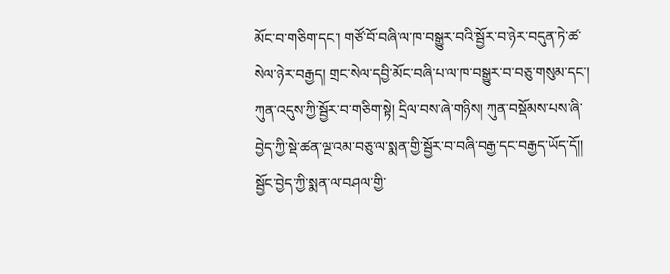མོང་བ་གཅིག་དང་། གཙོ་བོ་བཞི་ལ་ཁ་བསྒྱུར་བའི་སྦྱོར་བ་ཉེར་བདུན་ཏེ་ཚ་སེལ་ཉེར་བརྒྱད། གྲང་སེལ་དབྱི་མོང་བཞི་པ་ལ་ཁ་བསྒྱུར་བ་བཅུ་གསུམ་དང་། ཀུན་འདུས་ཀྱི་སྦྱོར་བ་གཅིག་སྟེ། དྲིལ་བས་ཞེ་གཉིས། ཀུན་བསྡོམས་པས་ཞི་བྱེད་ཀྱི་སྡེ་ཚན་ལྔ་འམ་བཅུ་ལ་སྨན་གྱི་སྦྱོར་བ་བཞི་བརྒྱ་དང་བརྒྱད་ཡོད་དོ།།
སྦྱོང་བྱེད་ཀྱི་སྨན་ལ་བཤལ་གྱི་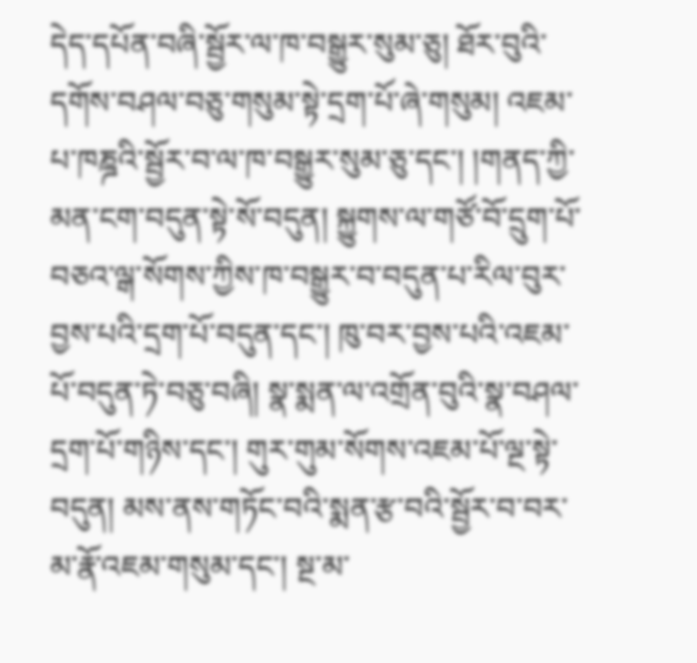དེད་དཔོན་བཞི་སྦྱོར་ལ་ཁ་བསྒྱུར་སུམ་ཅུ། ཐོར་བུའི་དགོས་བཤལ་བཅུ་གསུམ་སྟེ་དྲག་པོ་ཞེ་གསུམ། འཇམ་པ་ཁཎྜའི་སྦྱོར་བ་ལ་ཁ་བསྒྱུར་སུམ་ཅུ་དང་། །གནད་ཀྱི་མན་ངག་བདུན་སྟེ་སོ་བདུན། སྐྱུགས་ལ་གཙོ་བོ་དྲུག་པོ་བཅའ་ལྒ་སོགས་ཀྱིས་ཁ་བསྒྱུར་བ་བདུན་པ་རིལ་བུར་བྱས་པའི་དྲག་པོ་བདུན་དང་། ཁུ་བར་བྱས་པའི་འཇམ་པོ་བདུན་ཏེ་བཅུ་བཞི། སྣ་སྨན་ལ་འགྲོན་བུའི་སྣ་བཤལ་དྲག་པོ་གཉིས་དང་། གུར་གུམ་སོགས་འཇམ་པོ་ལྔ་སྟེ་བདུན། མས་ནས་གཏོང་བའི་སྨན་རྩ་བའི་སྦྱོར་བ་བར་མ་རྣོ་འཇམ་གསུམ་དང་། སྔ་མ་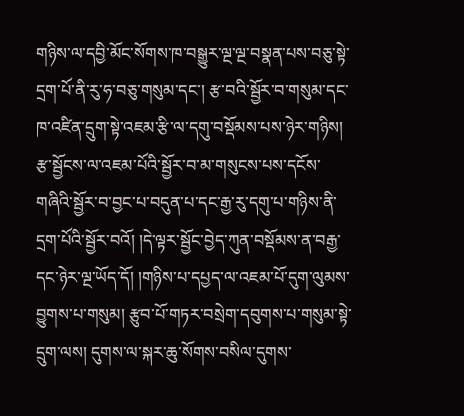གཉིས་ལ་དབྱི་མོང་སོགས་ཁ་བསྒྱུར་ལྔ་ལྔ་བསྣན་པས་བཅུ་སྟེ་དྲག་པོ་ནི་རུ་ཧ་བཅུ་གསུམ་དང་། རྩ་བའི་སྦྱོར་བ་གསུམ་དང་ཁ་འཛིན་དྲུག་སྟེ་འཇམ་རྩི་ལ་དགུ་བསྡོམས་པས་ཉེར་གཉིས། རྩ་སྦྱོངས་ལ་འཇམ་པོའི་སྦྱོར་བ་མ་གསུངས་པས་དངོས་གཞིའི་སྦྱོར་བ་བྱང་པ་བདུན་པ་དང་རྒྱ་རུ་དགུ་པ་གཉིས་ནི་དྲག་པོའི་སྦྱོར་བའོ། །དེ་ལྟར་སྦྱོང་བྱེད་ཀུན་བསྡོམས་ན་བརྒྱ་དང་ཉེར་ལྔ་ཡོད་དོ། །གཉིས་པ་དཔྱད་ལ་འཇམ་པོ་དུག་ལུམས་བྱུགས་པ་གསུམ། རྩུབ་པོ་གཏར་བསྲེག་དབུགས་པ་གསུམ་སྟེ་དྲུག་ལས། དུགས་ལ་སྐར་ཆུ་སོགས་བསིལ་དུགས་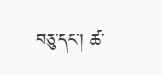བཅུ་དང་། ཚ་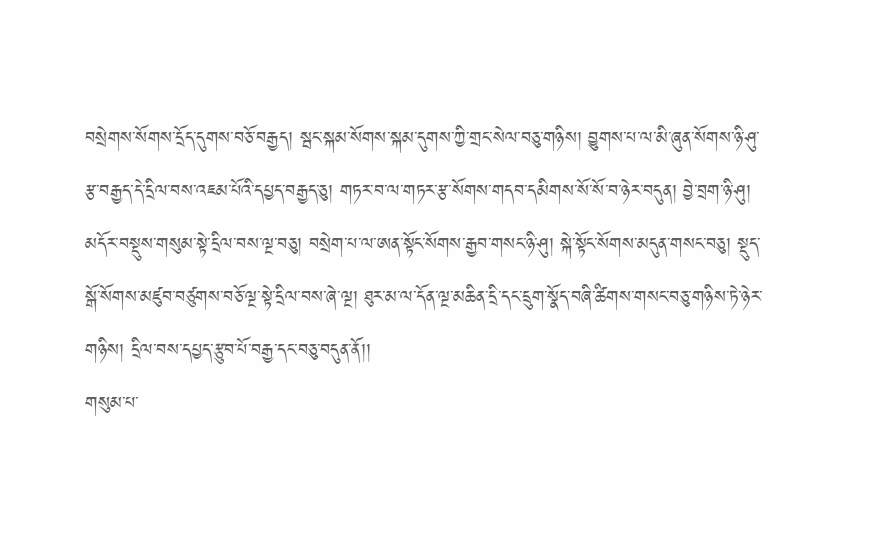བསྲེགས་སོགས་དྲོད་དུགས་བཅོ་བརྒྱད། སྦང་སྐམ་སོགས་སྐམ་དུགས་ཀྱི་གྲང་སེལ་བཅུ་གཉིས། བྱུགས་པ་ལ་མི་ཞུན་སོགས་ཉི་ཤུ་རྩ་བརྒྱད་དེ་དྲིལ་བས་འཇམ་པོའི་དཔྱད་བརྒྱད་ཅུ། གཏར་བ་ལ་གཏར་རྩ་སོགས་གདབ་དམིགས་སོ་སོ་བ་ཉེར་བདུན། བྱེ་བྲག་ཉི་ཤུ། མདོར་བསྡུས་གསུམ་སྟེ་དྲིལ་བས་ལྔ་བཅུ། བསྲེག་པ་ལ་ཨན་སྟོང་སོགས་རྒྱབ་གསང་ཉི་ཤུ། སྐེ་སྟོང་སོགས་མདུན་གསང་བཅུ། སྡུད་སྒོ་སོགས་མཛུབ་བཙུགས་བཅོ་ལྔ་སྟེ་དྲིལ་བས་ཞེ་ལྔ། ཐུར་མ་ལ་དོན་ལྔ་མཆིན་དྲི་དང་དྲུག་སྣོད་བཞི་ཚིགས་གསང་བཅུ་གཉིས་ཏེ་ཉེར་གཉིས། དྲིལ་བས་དཔྱད་རྩུབ་པོ་བརྒྱ་དང་བཅུ་བདུན་ནོ།།
གསུམ་པ་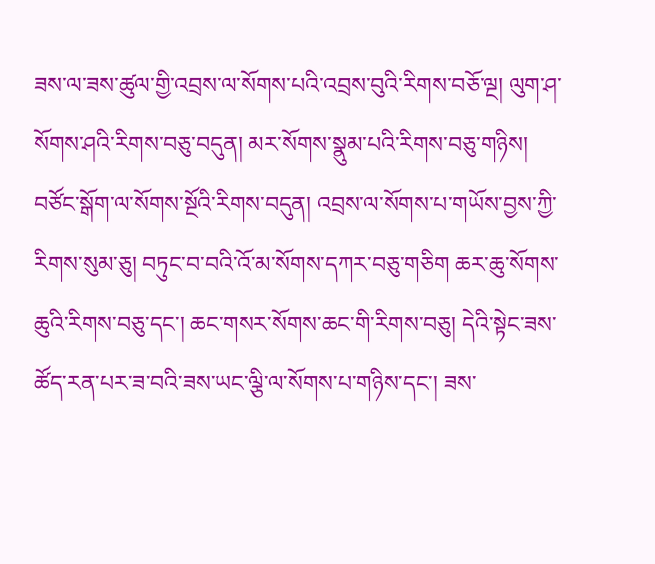ཟས་ལ་ཟས་ཚུལ་གྱི་འབྲས་ལ་སོགས་པའི་འབྲས་བུའི་རིགས་བཅོ་ལྔ། ལུག་ཤ་སོགས་ཤའི་རིགས་བཅུ་བདུན། མར་སོགས་སྣུམ་པའི་རིགས་བཅུ་གཉིས། བཙོང་སྒོག་ལ་སོགས་སྔོའི་རིགས་བདུན། འབྲས་ལ་སོགས་པ་གཡོས་བྱས་ཀྱི་རིགས་སུམ་ཅུ། བཏུང་བ་བའི་འོ་མ་སོགས་དཀར་བཅུ་གཅིག ཆར་ཆུ་སོགས་ཆུའི་རིགས་བཅུ་དང་། ཆང་གསར་སོགས་ཆང་གི་རིགས་བཅུ། དེའི་སྟེང་ཟས་ཚོད་རན་པར་ཟ་བའི་ཟས་ཡང་ལྕི་ལ་སོགས་པ་གཉིས་དང་། ཟས་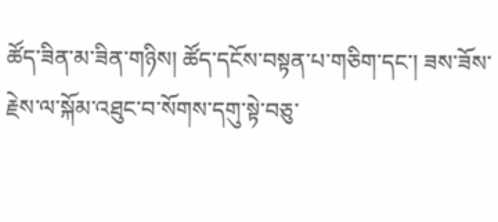ཚོད་ཟིན་མ་ཟིན་གཉིས། ཚོད་དངོས་བསྟན་པ་གཅིག་དང་། ཟས་ཟོས་རྗེས་ལ་སྐོམ་འཐུང་བ་སོགས་དགུ་སྟེ་བཅུ་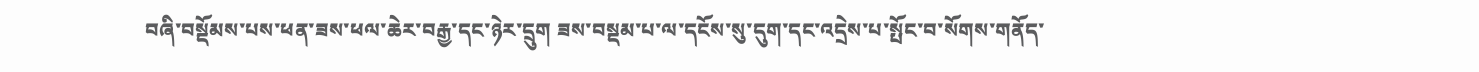བཞི་བསྡོམས་པས་ཕན་ཟས་ཕལ་ཆེར་བརྒྱ་དང་ཉེར་དྲུག ཟས་བསྡམ་པ་ལ་དངོས་སུ་དུག་དང་འདྲེས་པ་སྤོང་བ་སོགས་གནོད་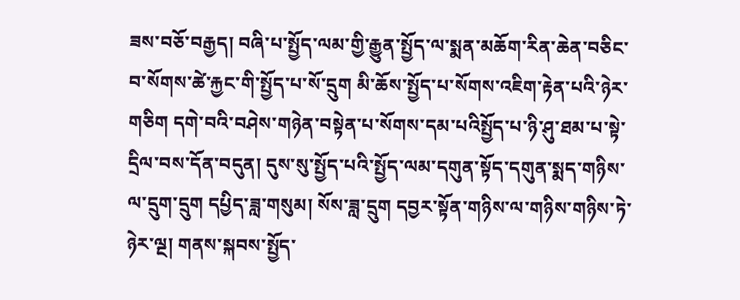ཟས་བཅོ་བརྒྱད། བཞི་པ་སྤྱོད་ལམ་གྱི་རྒྱུན་སྤྱོད་ལ་སྨན་མཆོག་རིན་ཆེན་བཅིང་བ་སོགས་ཚེ་རྐྱང་གི་སྤྱོད་པ་སོ་དྲུག མི་ཆོས་སྤྱོད་པ་སོགས་འཇིག་རྟེན་པའི་ཉེར་གཅིག དགེ་བའི་བཤེས་གཉེན་བསྟེན་པ་སོགས་དམ་པའིསྤྱོད་པ་ཉི་ཤུ་ཐམ་པ་སྟེ་དྲིལ་བས་དོན་བདུན། དུས་སུ་སྤྱོད་པའི་སྤྱོད་ལམ་དགུན་སྟོད་དགུན་སྨད་གཉིས་ལ་དྲུག་དྲུག དཔྱིད་ཟླ་གསུམ། སོས་ཟླ་དྲུག དབྱར་སྟོན་གཉིས་ལ་གཉིས་གཉིས་ཏེ་ཉེར་ལྔ། གནས་སྐབས་སྤྱོད་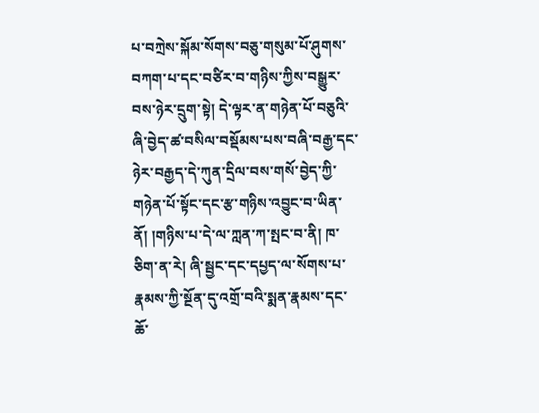པ་བཀྲེས་སྐོམ་སོགས་བཅུ་གསུམ་པོ་ཤུགས་བཀག་པ་དང་བཙིར་བ་གཉིས་ཀྱིས་བསྒྱུར་བས་ཉེར་དྲུག་སྟེ། དེ་ལྟར་ན་གཉེན་པོ་བཅུའི་ཞི་བྱེད་ཚ་བསིལ་བསྡོམས་པས་བཞི་བརྒྱ་དང་ཉེར་བརྒྱད་དེ་ཀུན་དྲིལ་བས་གསོ་བྱེད་ཀྱི་གཉེན་པོ་སྟོང་དང་རྩ་གཉིས་འབྱུང་བ་ཡིན་ནོ། །གཉིས་པ་དེ་ལ་ཀླན་ཀ་སྤང་བ་ནི། ཁ་ཅིག་ན་རེ། ཞི་སྦྱང་དང་དཔྱད་ལ་སོགས་པ་རྣམས་ཀྱི་སྔོན་དུ་འགྲོ་བའི་སྨན་རྣམས་དང་ཆོ་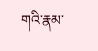གའི་རྣམ་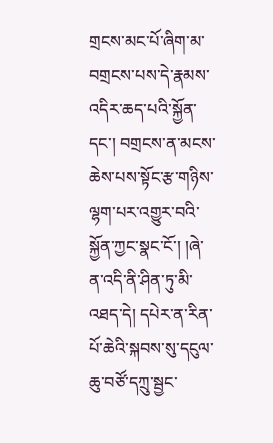གྲངས་མང་པོ་ཞིག་མ་བགྲངས་པས་དེ་རྣམས་འདིར་ཆད་པའི་སྐྱོན་དང་། བགྲངས་ན་མངས་ཆེས་པས་སྟོང་རྩ་གཉིས་ལྷག་པར་འགྱུར་བའི་སྐྱོན་ཀྱང་སྣང་ངོ་། །ཞེ་ན་འདི་ནི་ཤིན་ཏུ་མི་འཐད་དེ། དཔེར་ན་རིན་པོ་ཆེའི་སྐབས་སུ་དངུལ་ཆུ་བཙོ་དཀྲུ་སྦྱང་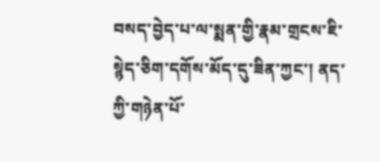བསད་བྱེད་པ་ལ་སྨན་གྱི་རྣམ་གྲངས་ཇི་སྙེད་ཅིག་དགོས་མོད་དུ་ཟིན་ཀྱང་། ནད་ཀྱི་གཉེན་པོ་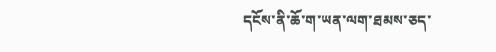དངོས་ནི་ཆོ་ག་ཡན་ལག་ཐམས་ཅད་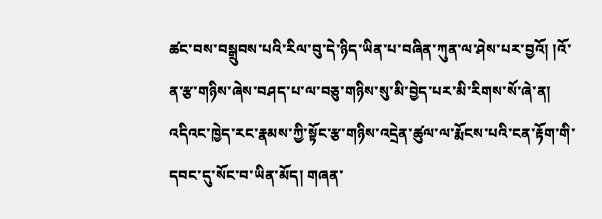ཚང་བས་བསྒྲུབས་པའི་རིལ་བུ་དེ་ཉིད་ཡིན་པ་བཞིན་ཀུན་ལ་ཤེས་པར་བྱའོ། །འོ་ན་རྩ་གཉིས་ཞེས་བཤད་པ་ལ་བཅུ་གཉིས་སུ་མི་བྱེད་པར་མི་རིགས་སོ་ཞེ་ན། འདིའང་ཁྱེད་རང་རྣམས་ཀྱི་སྟོང་རྩ་གཉིས་འདྲེན་ཚུལ་ལ་རྨོངས་པའི་ངན་རྟོག་གི་དབང་དུ་སོང་བ་ཡིན་མོད། གཞན་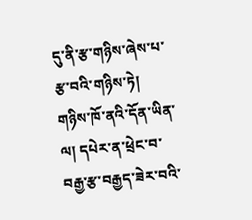དུ་ནི་རྩ་གཉིས་ཞེས་པ་རྩ་བའི་གཉིས་ཏེ། གཉིས་ཁོ་ནའི་དོན་ཡིན་ལ། དཔེར་ན་ཕྲེང་བ་བརྒྱ་རྩ་བརྒྱད་ཟེར་བའི་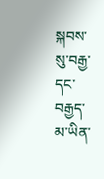སྐབས་སུ་བརྒྱ་དང་བརྒྱད་མ་ཡིན་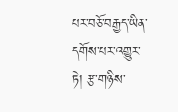པར་བཅོ་བརྒྱད་ཡིན་དགོས་པར་འགྱུར་ཏེ། རྩ་གཉིས་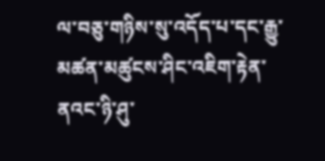ལ་བཅུ་གཉིས་སུ་འདོད་པ་དང་རྒྱུ་མཚན་མཚུངས་ཤིང་འཇིག་རྟེན་ནའང་ཉི་ཤུ་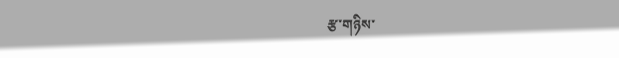རྩ་གཉིས་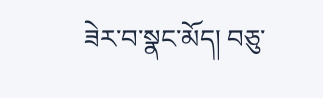ཟེར་བ་སྣང་མོད། བཅུ་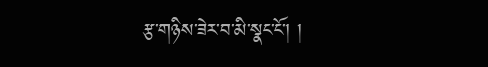རྩ་གཉིས་ཟེར་བ་མི་སྣང་ངོ་། །